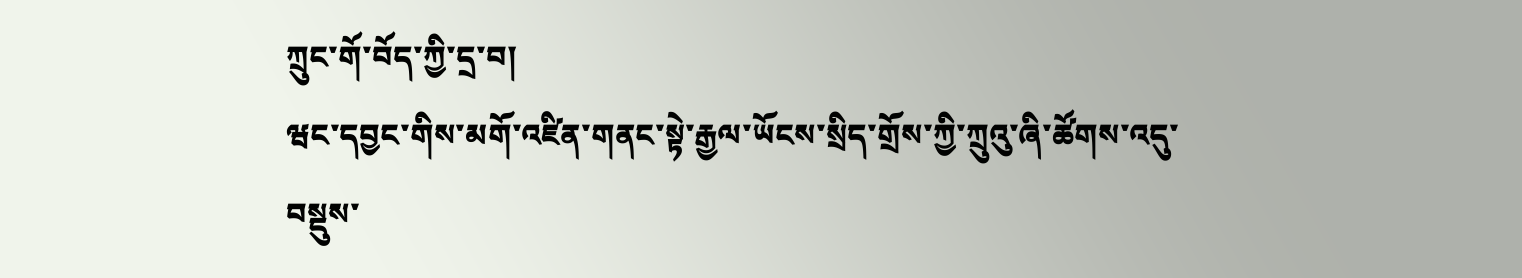ཀྲུང་གོ་བོད་ཀྱི་དྲ་བ།
ཝང་དབྱང་གིས་མགོ་འཛིན་གནང་སྟེ་རྒྱལ་ཡོངས་སྲིད་གྲོས་ཀྱི་ཀྲུའུ་ཞི་ཚོགས་འདུ་བསྡུས་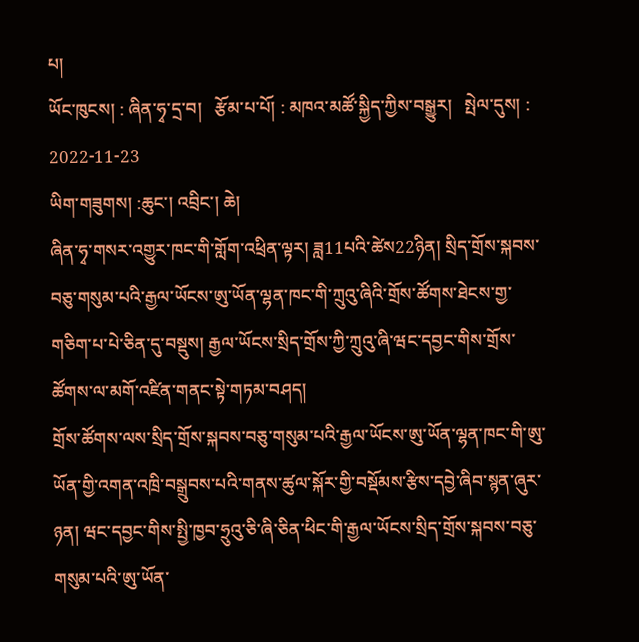པ།
ཡོང་ཁུངས། : ཞིན་ཧྭ་དྲ་བ།   རྩོམ་པ་པོ། : མཁའ་མཚོ་སྐྱིད་ཀྱིས་བསྒྱུར།   སྤེལ་དུས། : 2022-11-23
ཡིག་གཟུགས། :ཆུང་། འབྲིང་། ཆེ།
ཞིན་ཧྭ་གསར་འགྱུར་ཁང་གི་གློག་འཕྲིན་ལྟར། ཟླ11པའི་ཚེས22ཉིན། སྲིད་གྲོས་སྐབས་བཅུ་གསུམ་པའི་རྒྱལ་ཡོངས་ཨུ་ཡོན་ལྷན་ཁང་གི་ཀྲུའུ་ཞིའི་གྲོས་ཚོགས་ཐེངས་གྱ་གཅིག་པ་པེ་ཅིན་དུ་བསྡུས། རྒྱལ་ཡོངས་སྲིད་གྲོས་ཀྱི་ཀྲུའུ་ཞི་ཝང་དབྱང་གིས་གྲོས་ཚོགས་ལ་མགོ་འཛིན་གནང་སྟེ་གཏམ་བཤད།
གྲོས་ཚོགས་ལས་སྲིད་གྲོས་སྐབས་བཅུ་གསུམ་པའི་རྒྱལ་ཡོངས་ཨུ་ཡོན་ལྷན་ཁང་གི་ཨུ་ཡོན་གྱི་འགན་འཁྲི་བསྒྲུབས་པའི་གནས་ཚུལ་སྐོར་གྱི་བསྡོམས་རྩིས་དབྱེ་ཞིབ་སྙན་ཞུར་ཉན། ཝང་དབྱང་གིས་སྤྱི་ཁྱབ་ཧྲུའུ་ཅི་ཞི་ཅིན་ཕིང་གི་རྒྱལ་ཡོངས་སྲིད་གྲོས་སྐབས་བཅུ་གསུམ་པའི་ཨུ་ཡོན་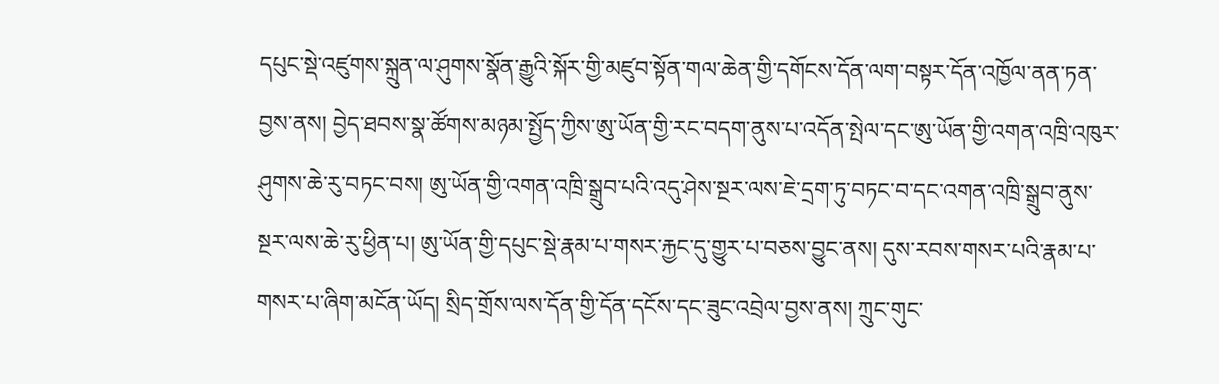དཔུང་སྡེ་འཛུགས་སྐྲུན་ལ་ཤུགས་སྣོན་རྒྱུའི་སྐོར་གྱི་མཛུབ་སྟོན་གལ་ཆེན་གྱི་དགོངས་དོན་ལག་བསྟར་དོན་འཁྱོལ་ནན་ཏན་བྱས་ནས། བྱེད་ཐབས་སྣ་ཚོགས་མཉམ་སྤྱོད་ཀྱིས་ཨུ་ཡོན་གྱི་རང་བདག་ནུས་པ་འདོན་སྤེལ་དང་ཨུ་ཡོན་གྱི་འགན་འཁྲི་འཁུར་ཤུགས་ཆེ་རུ་བཏང་བས། ཨུ་ཡོན་གྱི་འགན་འཁྲི་སྒྲུབ་པའི་འདུ་ཤེས་སྔར་ལས་ཇེ་དྲག་ཏུ་བཏང་བ་དང་འགན་འཁྲི་སྒྲུབ་ནུས་སྔར་ལས་ཆེ་རུ་ཕྱིན་པ། ཨུ་ཡོན་གྱི་དཔུང་སྡེ་རྣམ་པ་གསར་རྐྱང་དུ་གྱུར་པ་བཅས་བྱུང་ནས། དུས་རབས་གསར་པའི་རྣམ་པ་གསར་པ་ཞིག་མངོན་ཡོད། སྲིད་གྲོས་ལས་དོན་གྱི་དོན་དངོས་དང་ཟུང་འབྲེལ་བྱས་ནས། ཀྲུང་གུང་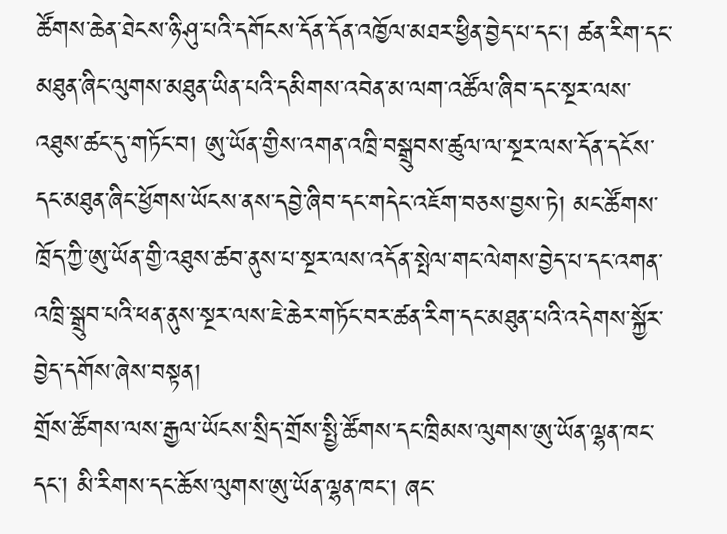ཚོགས་ཆེན་ཐེངས་ཉི་ཤུ་པའི་དགོངས་དོན་དོན་འཁྱོལ་མཐར་ཕྱིན་བྱེད་པ་དང་། ཚན་རིག་དང་མཐུན་ཞིང་ལུགས་མཐུན་ཡིན་པའི་དམིགས་འབེན་མ་ལག་འཚོལ་ཞིབ་དང་སྔར་ལས་འཐུས་ཚང་དུ་གཏོང་བ། ཨུ་ཡོན་གྱིས་འགན་འཁྲི་བསྒྲུབས་ཚུལ་ལ་སྔར་ལས་དོན་དངོས་དང་མཐུན་ཞིང་ཕྱོགས་ཡོངས་ནས་དབྱེ་ཞིབ་དང་གདེང་འཇོག་བཅས་བྱས་ཏེ། མང་ཚོགས་ཁྲོད་ཀྱི་ཨུ་ཡོན་གྱི་འཐུས་ཚབ་ནུས་པ་སྔར་ལས་འདོན་སྤེལ་གང་ལེགས་བྱེད་པ་དང་འགན་འཁྲི་སྒྲུབ་པའི་ཕན་ནུས་སྔར་ལས་ཇེ་ཆེར་གཏོང་བར་ཚན་རིག་དང་མཐུན་པའི་འདེགས་སྐྱོར་བྱེད་དགོས་ཞེས་བསྟན།
གྲོས་ཚོགས་ལས་རྒྱལ་ཡོངས་སྲིད་གྲོས་སྤྱི་ཚོགས་དང་ཁྲིམས་ལུགས་ཨུ་ཡོན་ལྷན་ཁང་དང་། མི་རིགས་དང་ཆོས་ལུགས་ཨུ་ཡོན་ལྷན་ཁང་། ཞང་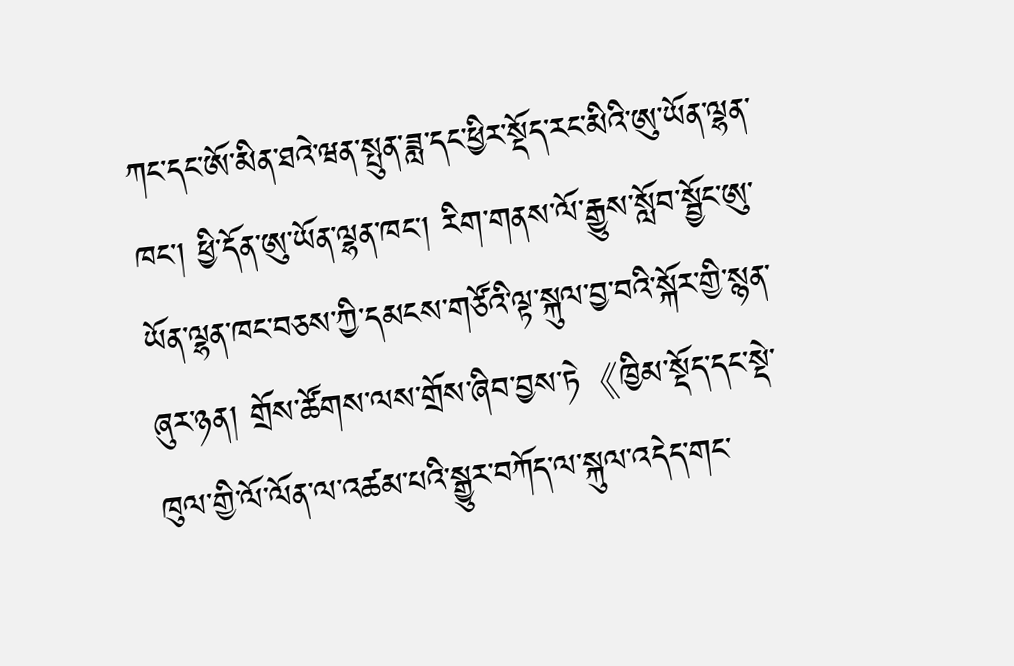ཀང་དང་ཨོ་མིན་ཐའེ་ཝན་སྤུན་ཟླ་དང་ཕྱིར་སྡོད་རང་མིའི་ཨུ་ཡོན་ལྷན་ཁང་། ཕྱི་དོན་ཨུ་ཡོན་ལྷན་ཁང་། རིག་གནས་ལོ་རྒྱུས་སློབ་སྦྱོང་ཨུ་ཡོན་ལྷན་ཁང་བཅས་ཀྱི་དམངས་གཙོའི་ལྟ་སྐུལ་བྱ་བའི་སྐོར་གྱི་སྙན་ཞུར་ཉན། གྲོས་ཚོགས་ལས་གྲོས་ཞིབ་བྱས་ཏེ《ཁྱིམ་སྡོད་དང་སྡེ་ཁུལ་གྱི་ལོ་ལོན་ལ་འཚམ་པའི་སྒྱུར་བཀོད་ལ་སྐུལ་འདེད་གང་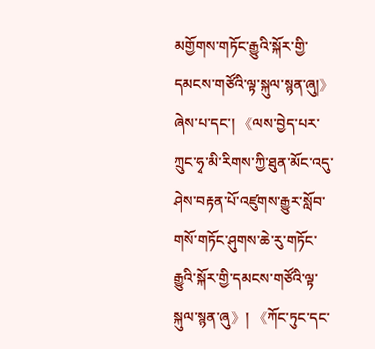མགྱོགས་གཏོང་རྒྱུའི་སྐོར་གྱི་དམངས་གཙོའི་ལྟ་སྐུལ་སྙན་ཞུ།》ཞེས་པ་དང་། 《ལས་བྱེད་པར་ཀྲུང་ཧྭ་མི་རིགས་ཀྱི་ཐུན་མོང་འདུ་ཤེས་བརྟན་པོ་འཛུགས་རྒྱུར་སློབ་གསོ་གཏོང་ཤུགས་ཆེ་རུ་གཏོང་རྒྱུའི་སྐོར་གྱི་དམངས་གཙོའི་ལྟ་སྐུལ་སྙན་ཞུ》། 《ཀོང་ཏུང་དང་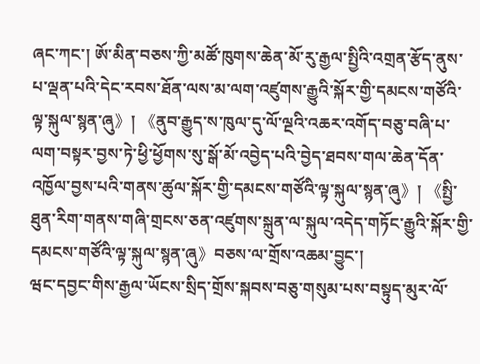ཞང་ཀང་། ཨོ་མིན་བཅས་ཀྱི་མཚོ་ཁུགས་ཆེན་མོ་རུ་རྒྱལ་སྤྱིའི་འགྲན་རྩོད་ནུས་པ་ལྡན་པའི་དེང་རབས་ཐོན་ལས་མ་ལག་འཛུགས་རྒྱུའི་སྐོར་གྱི་དམངས་གཙོའི་ལྟ་སྐུལ་སྙན་ཞུ》། 《ནུབ་རྒྱུད་ས་ཁུལ་དུ་ལོ་ལྔའི་འཆར་འགོད་བཅུ་བཞི་པ་ལག་བསྟར་བྱས་ཏེ་ཕྱི་ཕྱོགས་སུ་སྒོ་མོ་འབྱེད་པའི་བྱེད་ཐབས་གལ་ཆེན་དོན་འཁྱོལ་བྱས་པའི་གནས་ཚུལ་སྐོར་གྱི་དམངས་གཙོའི་ལྟ་སྐུལ་སྙན་ཞུ》། 《སྤྱི་ཐུན་རིག་གནས་གཞི་གྲངས་ཅན་འཛུགས་སྐྲུན་ལ་སྐུལ་འདེད་གཏོང་རྒྱུའི་སྐོར་གྱི་དམངས་གཙོའི་ལྟ་སྐུལ་སྙན་ཞུ》བཅས་ལ་གྲོས་འཆམ་བྱུང་།
ཝང་དབྱང་གིས་རྒྱལ་ཡོངས་སྲིད་གྲོས་སྐབས་བཅུ་གསུམ་པས་བསྟུད་མུར་ལོ་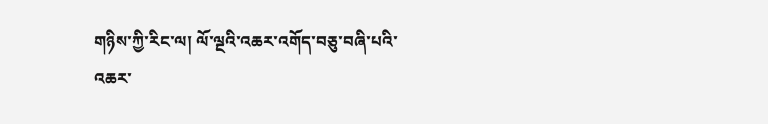གཉིས་ཀྱི་རིང་ལ། ལོ་ལྔའི་འཆར་འགོད་བཅུ་བཞི་པའི་འཆར་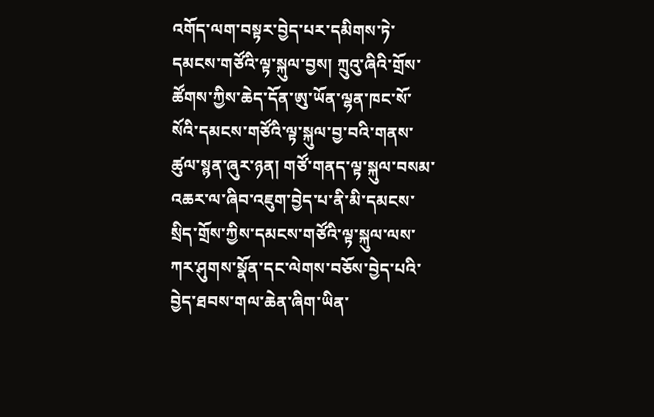འགོད་ལག་བསྟར་བྱེད་པར་དམིགས་ཏེ་དམངས་གཙོའི་ལྟ་སྐུལ་བྱས། ཀྲུའུ་ཞིའི་གྲོས་ཚོགས་ཀྱིས་ཆེད་དོན་ཨུ་ཡོན་ལྷན་ཁང་སོ་སོའི་དམངས་གཙོའི་ལྟ་སྐུལ་བྱ་བའི་གནས་ཚུལ་སྙན་ཞུར་ཉན། གཙོ་གནད་ལྟ་སྐུལ་བསམ་འཆར་ལ་ཞིབ་འཇུག་བྱེད་པ་ནི་མི་དམངས་སྲིད་གྲོས་ཀྱིས་དམངས་གཙོའི་ལྟ་སྐུལ་ལས་ཀར་ཤུགས་སྣོན་དང་ལེགས་བཅོས་བྱེད་པའི་བྱེད་ཐབས་གལ་ཆེན་ཞིག་ཡིན་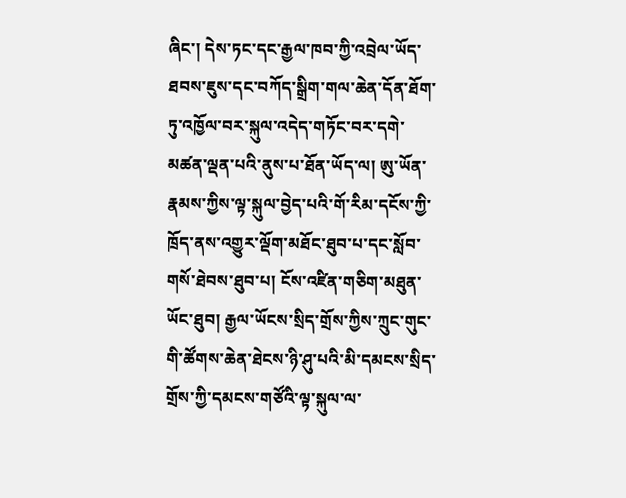ཞིང་། དེས་ཏང་དང་རྒྱལ་ཁབ་ཀྱི་འབྲེལ་ཡོད་ཐབས་ཇུས་དང་བཀོད་སྒྲིག་གལ་ཆེན་དོན་ཐོག་ཏུ་འཁྱོལ་བར་སྐུལ་འདེད་གཏོང་བར་དགེ་མཚན་ལྡན་པའི་ནུས་པ་ཐོན་ཡོད་ལ། ཨུ་ཡོན་རྣམས་ཀྱིས་ལྟ་སྐུལ་བྱེད་པའི་གོ་རིམ་དངོས་ཀྱི་ཁྲོད་ནས་འགྱུར་ལྡོག་མཐོང་ཐུབ་པ་དང་སློབ་གསོ་ཐེབས་ཐུབ་པ། ངོས་འཛིན་གཅིག་མཐུན་ཡོང་ཐུབ། རྒྱལ་ཡོངས་སྲིད་གྲོས་ཀྱིས་ཀྲུང་གུང་གི་ཚོགས་ཆེན་ཐེངས་ཉི་ཤུ་པའི་མི་དམངས་སྲིད་གྲོས་ཀྱི་དམངས་གཙོའི་ལྟ་སྐུལ་ལ་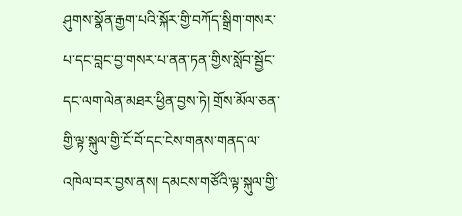ཤུགས་སྣོན་རྒྱག་པའི་སྐོར་གྱི་བཀོད་སྒྲིག་གསར་པ་དང་བླང་བྱ་གསར་པ་ནན་ཏན་གྱིས་སློབ་སྦྱོང་དང་ལག་ལེན་མཐར་ཕྱིན་བྱས་ཏེ། གྲོས་མོལ་ཅན་གྱི་ལྟ་སྐུལ་གྱི་ངོ་བོ་དང་ངེས་གནས་གནད་ལ་འཁེལ་བར་བྱས་ནས། དམངས་གཙོའི་ལྟ་སྐུལ་གྱི་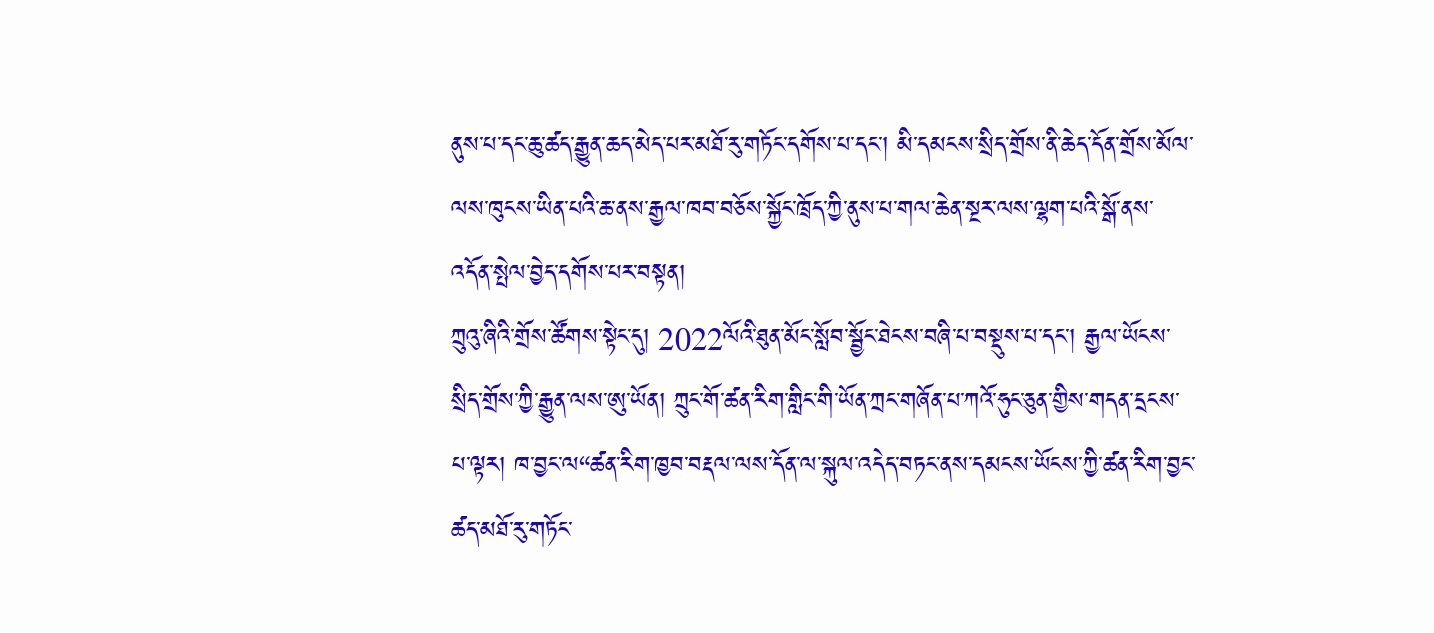ནུས་པ་དང་ཆུ་ཚད་རྒྱུན་ཆད་མེད་པར་མཐོ་རུ་གཏོང་དགོས་པ་དང་། མི་དམངས་སྲིད་གྲོས་ནི་ཆེད་དོན་གྲོས་མོལ་ལས་ཁུངས་ཡིན་པའི་ཆ་ནས་རྒྱལ་ཁབ་བཅོས་སྐྱོང་ཁྲོད་ཀྱི་ནུས་པ་གལ་ཆེན་སྔར་ལས་ལྷག་པའི་སྒོ་ནས་འདོན་སྤེལ་བྱེད་དགོས་པར་བསྟན།
ཀྲུའུ་ཞིའི་གྲོས་ཚོགས་སྟེང་དུ། 2022ལོའི་ཐུན་མོང་སློབ་སྦྱོང་ཐེངས་བཞི་པ་བསྡུས་པ་དང་། རྒྱལ་ཡོངས་སྲིད་གྲོས་ཀྱི་རྒྱུན་ལས་ཨུ་ཡོན། ཀྲུང་གོ་ཚན་རིག་གླིང་གི་ཡོན་ཀྲང་གཞོན་པ་ཀའོ་ཧུང་ཅུན་གྱིས་གདན་དྲངས་པ་ལྟར། ཁ་བྱང་ལ“ཚན་རིག་ཁྱབ་བརྡལ་ལས་དོན་ལ་སྐུལ་འདེད་བཏང་ནས་དམངས་ཡོངས་ཀྱི་ཚན་རིག་བྱང་ཚད་མཐོ་རུ་གཏོང་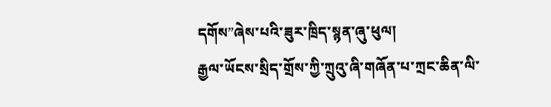དགོས”ཞེས་པའི་ཟུར་ཁྲིད་སྙན་ཞུ་ཕུལ།
རྒྱལ་ཡོངས་སྲིད་གྲོས་ཀྱི་ཀྲུའུ་ཞི་གཞོན་པ་ཀྲང་ཆིན་ལི་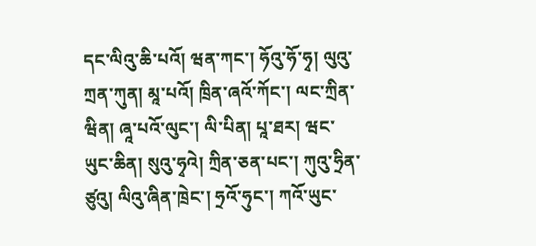དང་ལིའུ་ཆི་པའོ། ཝན་ཀང་། ཧོའུ་ཧོ་ཧྭ། ལུའུ་ཀྲན་ཀུན། མཱ་པའོ། ཁྲིན་ཞའོ་ཀོང་། ལང་ཀྲིན་ཝིན། ཞཱ་པའོ་ལུང་། ལི་པིན། པཱ་ཐར། ཝང་ཡུང་ཆིན། སུའུ་ཧྭའེ། ཀྲིན་ཅན་པང་། ཀུའུ་ཧྲིན་ཙུའུ། ལིའུ་ཞིན་ཁྲེང་། ཧྲའོ་ཧུང་། ཀའོ་ཡུང་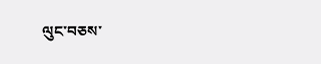ལུང་བཅས་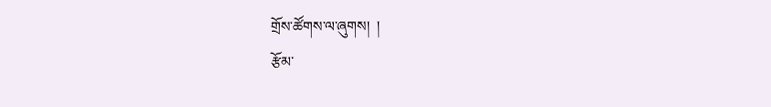གྲོས་ཚོགས་ལ་ཞུགས།  །
རྩོམ་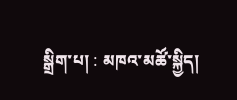སྒྲིག་པ། : མཁའ་མཚོ་སྐྱིད།